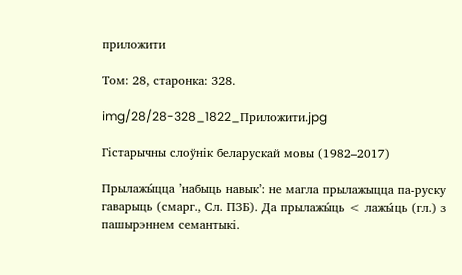приложити

Том: 28, старонка: 328.

img/28/28-328_1822_Приложити.jpg

Гістарычны слоўнік беларускай мовы (1982–2017)

Прылажы́цца ’набыць навык’: не магла прылажыцца па‑руску гаварыць (смарг., Сл. ПЗБ). Да прылажы́ць < лажы́ць (гл.) з пашырэннем семантыкі.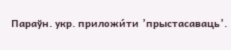Параўн. укр. приложи́ти ’прыстасаваць’.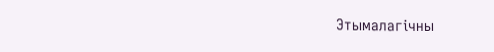Этымалагічны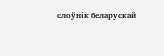слоўнік беларускай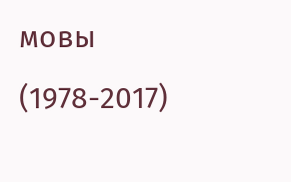мовы (1978-2017)